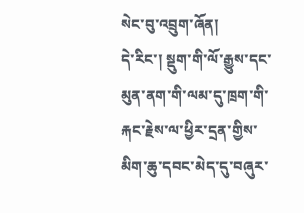སེང་བུ་འབྲུག་ཞོན།
དེ་རིང་། སྡུག་གི་ལོ་རྒྱུས་དང་མུན་ནག་གི་ལམ་དུ་ཁྲག་གི་རྐང་རྗེས་ལ་ཕྱིར་དྲན་གྱིས་མིག་ཆུ་དབང་མེད་དུ་བཞུར་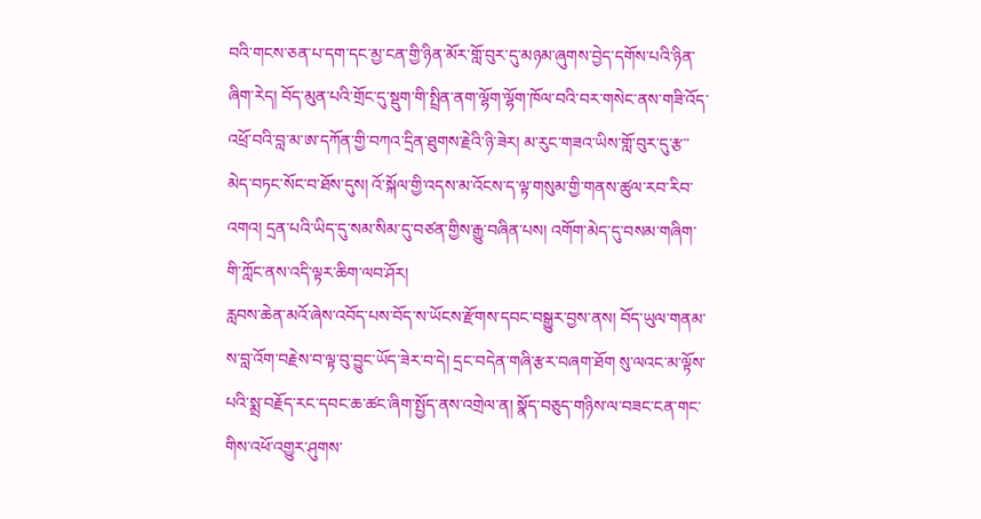བའི་གངས་ཅན་པ་དག་དང་མྱ་ངན་གྱི་ཉིན་མོར་གློ་བུར་དུ་མཉམ་ཞུགས་བྱེད་དགོས་པའི་ཉིན་ཞིག་རེད། བོད་མུན་པའི་གྲོང་དུ་སྡུག་གི་སྤྲིན་ནག་ལྷོག་ལྷོག་ཁོལ་བའི་བར་གསེང་ནས་གཟི་འོད་འཕྲོ་བའི་བླ་མ་ཨ་དཀོན་གྱི་བཀའ་དྲིན་ཐུགས་རྗེའི་ཉི་ཟེར། མ་རུང་གཟའ་ཡིས་གློ་བུར་དུ་རྩ་་མེད་བཏང་སོང་བ་ཐོས་དུས། འོ་སྐོལ་གྱི་འདས་མ་འོངས་ད་ལྟ་གསུམ་གྱི་གནས་ཚུལ་རབ་རིབ་འགའ། དྲན་པའི་ཡིད་དུ་སམ་སིམ་དུ་བཙན་གྱིས་རྒྱུ་བཞིན་པས། འགོག་མེད་དུ་བསམ་གཞིག་གི་ཀློང་ནས་འདི་ལྟར་ཆིག་ལབ་ཤོར།
རླབས་ཆེན་མའོ་ཞེས་འབོད་པས་བོད་ས་ཡོངས་རྫོགས་དབང་བསྒྱུར་བྱས་ནས། བོད་ཡུལ་གནམ་ས་བླ་འོག་བརྗེས་བ་ལྟ་བུ་བྱུང་ཡོད་ཟེར་བ་དེ། དྲང་བདེན་གཞི་རྩར་བཞག་ཐོག སུ་ལའང་མ་ལྟོས་པའི་སྨྲ་བརྗོད་རང་དབང་ཆ་ཚང་ཞིག་སྤྱོད་ནས་འགྲེལ་ན། སྣོད་བཅུད་གཉིས་ལ་བཟང་ངན་གང་གིས་འཕོ་འགྱུར་ཤུགས་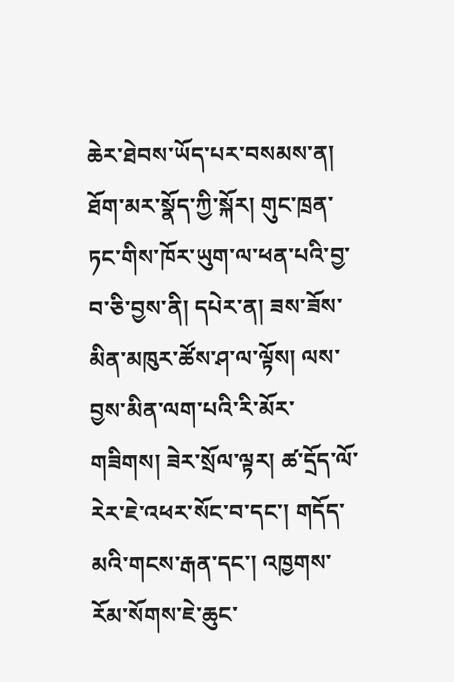ཆེར་ཐེབས་ཡོད་པར་བསམས་ན། ཐོག་མར་སྣོད་ཀྱི་སྐོར། གུང་ཁྲན་ཏང་གིས་ཁོར་ཡུག་ལ་ཕན་པའི་བྱ་བ་ཅི་བྱས་ནི། དཔེར་ན། ཟས་ཟོས་མིན་མཁུར་ཚོས་ཤ་ལ་ལྟོས། ལས་བྱས་མིན་ལག་པའི་རི་མོར་གཟིགས། ཟེར་སྲོལ་ལྟར། ཚ་དྲོད་ལོ་རེར་ཇེ་འཕར་སོང་བ་དང་། གདོད་མའི་གངས་རྒན་དང་། འཁྱགས་རོམ་སོགས་ཇེ་ཆུང་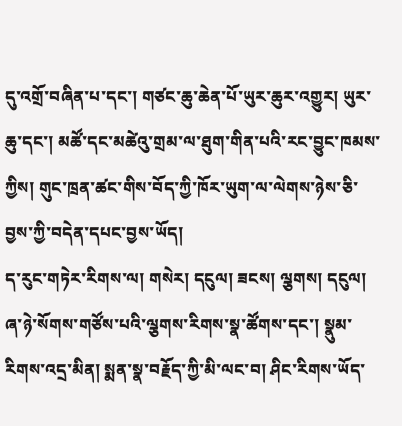དུ་འགྲོ་བཞིན་པ་དང་། གཙང་ཆུ་ཆེན་པོ་ཡུར་ཆུར་འགྱུར། ཡུར་ཆུ་དང་། མཚོ་དང་མཚེའུ་གྲམ་ལ་ཐུག་གིན་པའི་རང་བྱུང་ཁམས་ཀྱིས། གུང་ཁྲན་ཚང་གིས་བོད་ཀྱི་ཁོར་ཡུག་ལ་ལེགས་ཉེས་ཅི་བྱས་ཀྱི་བདེན་དཔང་བྱས་ཡོད།
ད་རུང་གཏེར་རིགས་ལ། གསེར། དངུལ། ཟངས། ལྕགས། དངུལ། ཞ་ཉེ་སོགས་གཙོས་པའི་ལྕགས་རིགས་སྣ་ཚོགས་དང་། སྣུམ་རིགས་འདྲ་མིན། སྨན་སྣ་བརྗོད་ཀྱི་མི་ལང་བ། ཤིང་རིགས་ཡོད་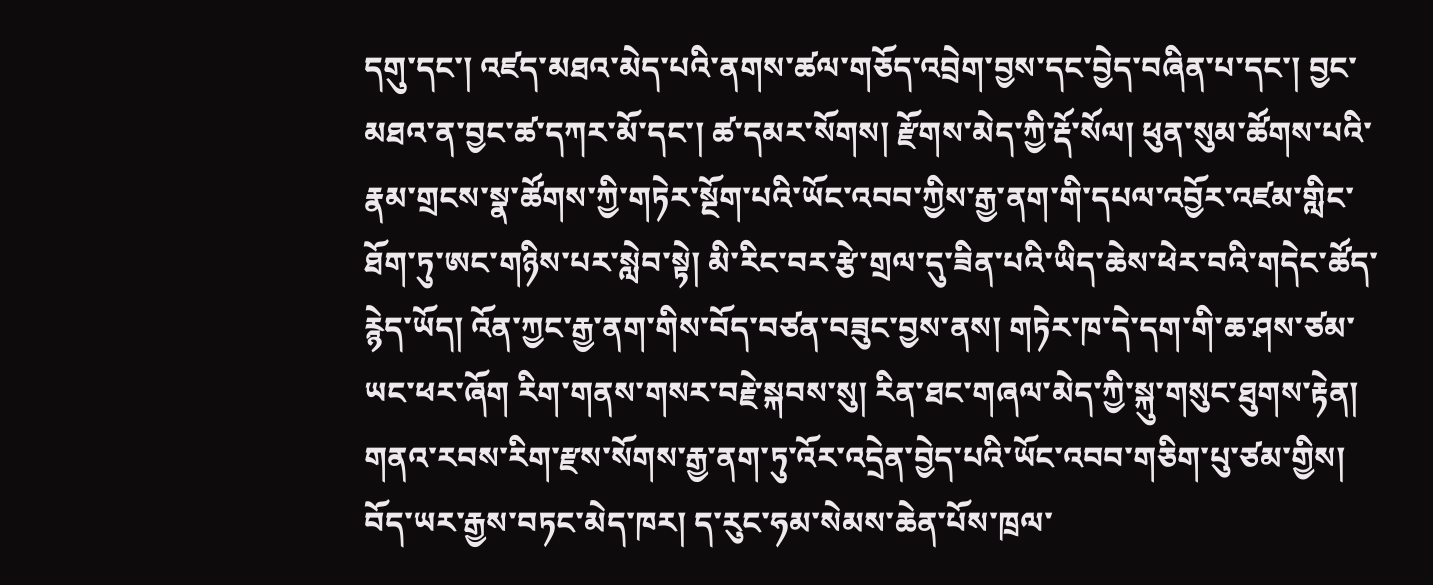དགུ་དང་། འཛད་མཐའ་མེད་པའི་ནགས་ཚལ་གཅོད་འབྲེག་བྱས་དང་བྱེད་བཞིན་པ་དང་། བྱང་མཐའ་ན་བྱང་ཚ་དཀར་མོ་དང་། ཚ་དམར་སོགས། རྫོགས་མེད་ཀྱི་རྡོ་སོལ། ཕུན་སུམ་ཚོགས་པའི་རྣམ་གྲངས་སྣ་ཚོགས་ཀྱི་གཏེར་སྔོག་པའི་ཡོང་འབབ་ཀྱིས་རྒྱ་ནག་གི་དཔལ་འབྱོར་འཛམ་གླིང་ཐོག་ཏུ་ཨང་གཉིས་པར་སླེབ་སྟེ། མི་རིང་བར་རྩེ་གྲལ་དུ་ཟིན་པའི་ཡིད་ཆེས་ཕེར་བའི་གདེང་ཚོད་རྙེད་ཡོད། འོན་ཀྱང་རྒྱ་ནག་གིས་བོད་བཙན་བཟུང་བྱས་ནས། གཏེར་ཁ་དེ་དག་གི་ཆ་ཤས་ཙམ་ཡང་ཕར་ཞོག རིག་གནས་གསར་བརྗེ་སྐབས་སུ། རིན་ཐང་གཞལ་མེད་ཀྱི་སྐུ་གསུང་ཐུགས་རྟེན། གནའ་རབས་རིག་རྫས་སོགས་རྒྱ་ནག་ཏུ་འོར་འདྲེན་བྱེད་པའི་ཡོང་འབབ་གཅིག་པུ་ཙམ་གྱིས། བོད་ཡར་རྒྱས་བཏང་མེད་ཁར། ད་རུང་ཧམ་སེམས་ཆེན་པོས་ཁྲལ་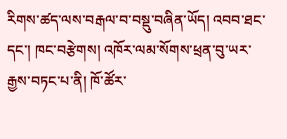རིགས་ཚད་ལས་བརྒལ་བ་བསྡུ་བཞིན་ཡོད། འབབ་ཐང་དང་། ཁང་བརྩེགས། འཁོར་ལམ་སོགས་ཕྲན་བུ་ཡར་རྒྱས་བཏང་པ་ནི། ཁོ་ཚོར་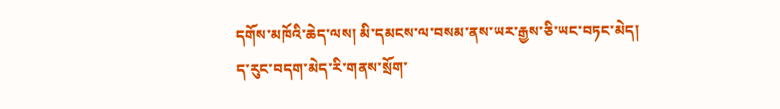དགོས་མཁོའི་ཆེད་ལས། མི་དམངས་ལ་བསམ་ནས་ཡར་རྒྱས་ཅི་ཡང་བཏང་མེད།
ད་རུང་བདག་མེད་རི་གནས་སྲོག་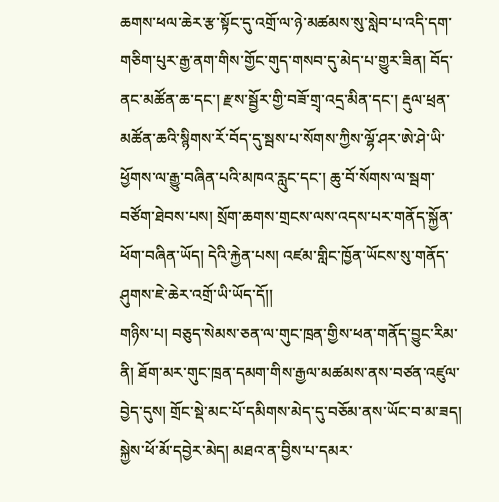ཆགས་ཕལ་ཆེར་རྩ་སྟོང་དུ་འགྲོ་ལ་ཉེ་མཚམས་སུ་སླེབ་པ་འདི་དག་གཅིག་པུར་རྒྱ་ནག་གིས་གྱོང་གུད་གསབ་དུ་མེད་པ་གྱུར་ཟིན། བོད་ནང་མཚོན་ཆ་དང་། རྫས་སྦྱོར་གྱི་བཟོ་གྲྭ་འདྲ་མིན་དང་། རྡུལ་ཕྲན་མཚོན་ཆའི་སྙིགས་རོ་བོད་དུ་སྦས་པ་སོགས་ཀྱིས་ལྷོ་ཤར་ཨེ་ཤེ་ཡི་ཕྱོགས་ལ་རྒྱུ་བཞིན་པའི་མཁའ་རླུང་དང་། ཆུ་བོ་སོགས་ལ་སྦག་བཙོག་ཐེབས་པས། སྲོག་ཆགས་གྲངས་ལས་འདས་པར་གནོད་སྐྱོན་ཕོག་བཞིན་ཡོད། དེའི་རྐྱེན་པས། འཛམ་གླིང་ཁྱོན་ཡོངས་སུ་གནོད་ཤུགས་ཇེ་ཆེར་འགྲོ་ཡི་ཡོད་དོ།།
གཉིས་པ། བཅུད་སེམས་ཅན་ལ་གུང་ཁྲན་གྱིས་ཕན་གནོད་བྱུང་རིམ་ནི། ཐོག་མར་གུང་ཁྲན་དམག་གིས་རྒྱལ་མཚམས་ནས་བཙན་འཛུལ་བྱེད་དུས། གྲོང་སྡེ་མང་པོ་དམིགས་མེད་དུ་བཅོམ་ནས་ཡོང་བ་མ་ཟད། སྐྱེས་ཕོ་མོ་དབྱེར་མེད། མཐའ་ན་བྱིས་པ་དམར་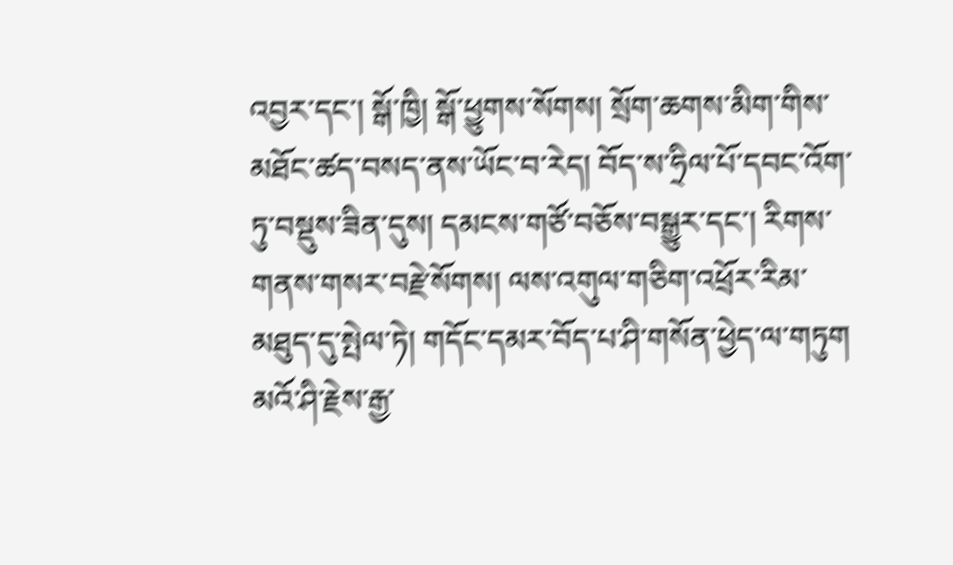འབྱར་དང་། སྒོ་ཁྱི། སྒོ་ཕྱུགས་སོགས། སྲོག་ཆགས་མིག་གིས་མཐོང་ཚད་བསད་ནས་ཡོང་བ་རེད། བོད་ས་ཧྲིལ་པོ་དབང་འོག་ཏུ་བསྡུས་ཟིན་དུས། དམངས་གཙོ་བཅོས་བསྒྱུར་དང་། རིགས་གནས་གསར་བརྗེ་སོགས། ལས་འགུལ་གཅིག་འཕྲོར་རིམ་མཐུད་དུ་སྤེལ་ཏེ། གདོང་དམར་བོད་པ་ཤི་གསོན་ཕྱེད་ལ་གཏུག མའོ་ཤི་རྗེས་རྒྱ་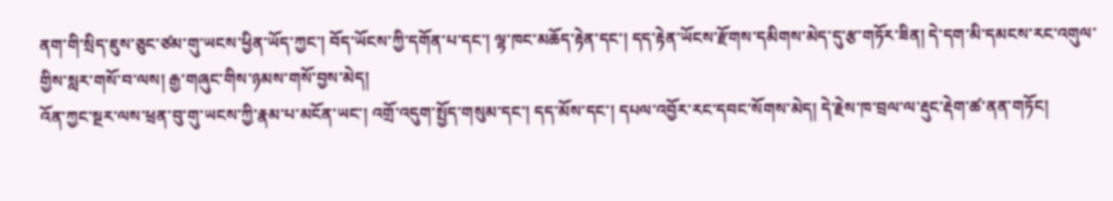ནག་གི་སྲིད་ཇུས་ཅུང་ཙམ་གུ་ཡངས་ཕྱིན་ཡོད་ཀྱང་། བོད་ཡོངས་ཀྱི་དགོན་པ་དང་། ལྷ་ཁང་མཆོད་རྟེན་དང་། དད་རྟེན་ཡོངས་རྫོགས་དམིགས་མེད་དུ་རྩ་གཏོར་ཟིན། དེ་དག་མི་དམངས་རང་འགུལ་གྱིས་སླར་གསོ་བ་ལས། རྒྱ་གཞུང་གིས་ཉམས་གསོ་བྱས་མེད།
འོན་ཀྱང་སྔར་ལས་ཕྲན་བུ་གུ་ཡངས་ཀྱི་རྣམ་པ་མངོན་ཡང་། འགྲོ་འདུག་སྤྱོད་གསུམ་དང་། དད་མོས་དང་། དཔལ་འབྱོར་རང་དབང་སོགས་མེད། དེ་རྗེས་ཁ་བྲལ་ལ་རྡུང་རྡེག་ཚ་ནན་གཏོང།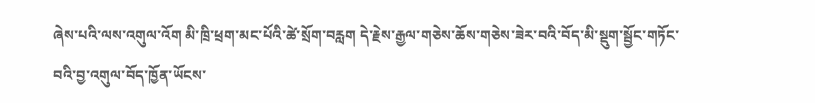ཞེས་པའི་ལས་འགུལ་འོག མི་ཁྲི་ཕྲག་མང་པོའི་ཚེ་སྲོག་བརླག དེ་རྗེས་རྒྱལ་གཅེས་ཆོས་གཅེས་ཟེར་བའི་བོད་མི་སྡུག་སྦྱོང་གཏོང་བའི་བྱ་འགུལ་བོད་ཁྱོན་ཡོངས་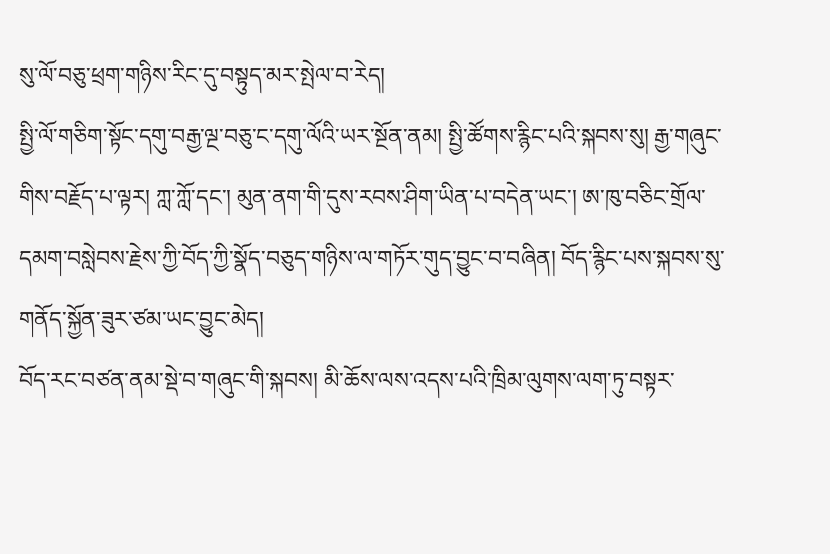སུ་ལོ་བཅུ་ཕྲག་གཉིས་རིང་དུ་བསྟུད་མར་སྤེལ་བ་རེད།
སྤྱི་ལོ་གཅིག་སྟོང་དགུ་བརྒྱ་ལྔ་བཅུ་ང་དགུ་ལོའི་ཡར་སྔོན་ནམ། སྤྱི་ཚོགས་རྙིང་པའི་སྐབས་སུ། རྒྱ་གཞུང་གིས་བརྗོད་པ་ལྟར། ཀླ་ཀློ་དང་། མུན་ནག་གི་དུས་རབས་ཤིག་ཡིན་པ་བདེན་ཡང་། ཨ་ཁུ་བཅིང་གྲོལ་དམག་བསླེབས་རྗེས་ཀྱི་བོད་ཀྱི་སྣོད་བཅུད་གཉིས་ལ་གཏོར་གུད་བྱུང་བ་བཞིན། བོད་རྙིང་པས་སྐབས་སུ་གནོད་སྐྱོན་ཟུར་ཙམ་ཡང་བྱུང་མེད།
བོད་རང་བཙན་ནམ་སྡེ་བ་གཞུང་གི་སྐབས། མི་ཆོས་ལས་འདས་པའི་ཁྲིམ་ལུགས་ལག་ཏུ་བསྟར་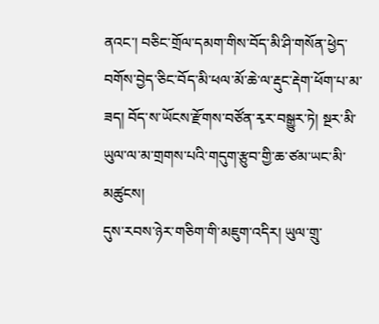ནའང་། བཅིང་གྲོལ་དམག་གིས་བོད་མི་ཤི་གསོན་ཕྱེད་བགོས་བྱེད་ཅིང་བོད་མི་ཕལ་མོ་ཆེ་ལ་རྡུང་རྡེག་ཕོག་པ་མ་ཟད། བོད་ས་ཡོངས་རྫོགས་བཙོན་རྭར་བསྒྱུར་ཏེ། སྔར་མི་ཡུལ་ལ་མ་གྲགས་པའི་གདུག་རྩུབ་གྱི་ཆ་ཙམ་ཡང་མི་མཚུངས།
དུས་རབས་ཉེར་གཅིག་གི་མཇུག་འདིར། ཡུལ་གྲུ་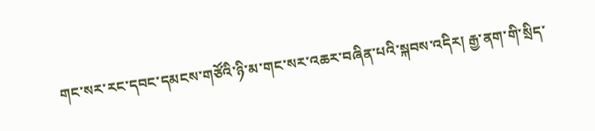གང་སར་རང་དབང་དམངས་གཙོའི་ཉི་མ་གང་སར་འཆར་བཞིན་པའི་སྐབས་འདིར། རྒྱ་ནག་གི་སྲིད་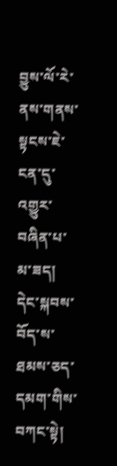བྱུས་ལོ་རེ་ནས་གནས་སྟངས་ཇེ་ངན་དུ་འགྱུར་བཞིན་པ་མ་ཟད། དེང་སྐབས་བོད་ས་ཐམས་ཅད་དམག་གིས་བཀང་སྟེ།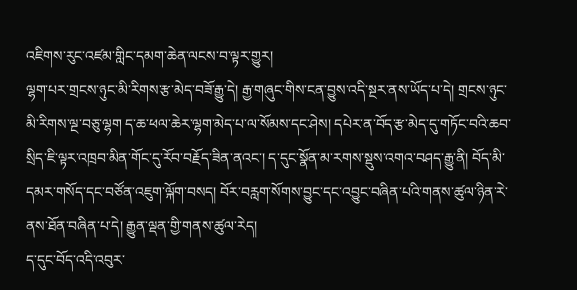འཇིགས་རུང་འཛམ་གླིང་དམག་ཆེན་ལངས་བ་ལྟར་གྱུར།
ལྷག་པར་གྲངས་ཉུང་མི་རིགས་རྩ་མེད་བཟོ་རྒྱུ་དེ། རྒྱ་གཞུང་གིས་ངན་བྱུས་འདི་སྔར་ནས་ཡོད་པ་དེ། གྲངས་ཉུང་མི་རིགས་ལྔ་བཅུ་ལྷག ད་ཆ་ཕལ་ཆེར་ལྷག་མེད་པ་ལ་སོམས་དང་ཤེས། དཔེར་ན་བོད་རྩ་མེད་དུ་གཏོང་བའི་ཆབ་སྲིད་ཇི་ལྟར་འཁྲབ་མིན་གོང་དུ་རོབ་བརྗོད་ཟིན་ནའང་། ད་དུང་སྣོན་མ་རགས་སྡུས་འགའ་བཤད་རྒྱུ་ནི། བོད་མི་དམར་གསོད་དང་བཙོན་འཇུག་ལྐོག་བསད། བོར་བརླག་སོགས་བྱུང་དང་འབྱུང་བཞིན་པའི་གནས་ཚུལ་ཉིན་རེ་ནས་ཐོན་བཞིན་པ་དེ། རྒྱུན་ལྡན་གྱི་གནས་ཚུལ་རེད།
ད་དུང་བོད་འདི་འབུར་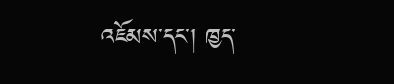འཇོམས་དང་། ཁྱད་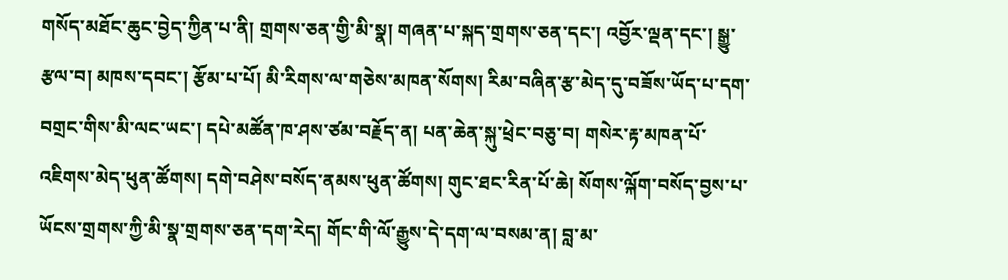གསོད་མཐོང་ཆུང་བྱེད་ཀྱིན་པ་ནི། གྲགས་ཅན་གྱི་མི་སྣ། གཞན་པ་སྐད་གྲགས་ཅན་དང་། འབྱོར་ལྡན་དང་། སྒྱུ་རྩལ་བ། མཁས་དབང་། རྩོམ་པ་པོ། མི་རིགས་ལ་གཅེས་མཁན་སོགས། རིམ་བཞིན་རྩ་མེད་དུ་བཟོས་ཡོད་པ་དག་བགྲང་གིས་མི་ལང་ཡང་། དཔེ་མཚོན་ཁ་ཤས་ཙམ་བརྗོད་ན། པན་ཆེན་སྐུ་ཕྲེང་བཅུ་བ། གསེར་རྟ་མཁན་པོ་འཇིགས་མེད་ཕུན་ཚོགས། དགེ་བཤེས་བསོད་ནམས་ཕུན་ཚོགས། གུང་ཐང་རིན་པོ་ཆེ། སོགས་ལྐོག་བསོད་བྱས་པ་ཡོངས་གྲགས་ཀྱི་མི་སྣ་གྲགས་ཅན་དག་རེད། གོང་གི་ལོ་རྒྱུས་དེ་དག་ལ་བསམ་ན། བླ་མ་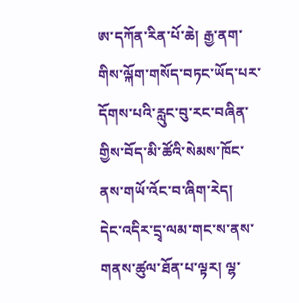ཨ་དཀོན་རིན་པོ་ཆེ། རྒྱ་ནག་གིས་ལྐོག་གསོད་བཏང་ཡོད་པར་དོགས་པའི་རླུང་བུ་རང་བཞིན་གྱིས་བོད་མི་ཚོའི་སེམས་ཁོང་ནས་གཡོ་འོང་བ་ཞིག་རེད།
དེང་འདིར་དྲྭ་ལམ་གང་ས་ནས་གནས་ཚུལ་ཐོན་པ་ལྟར། ལྷ་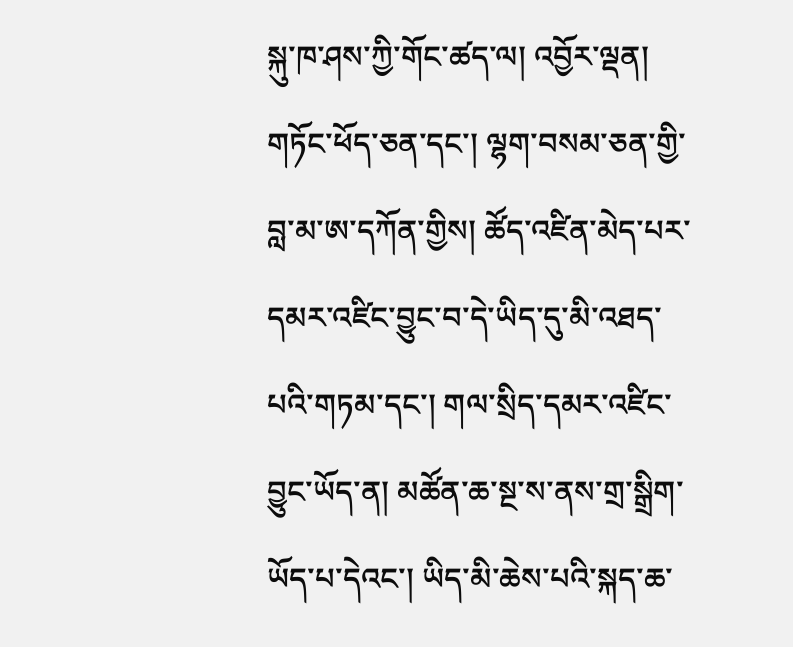སྐུ་ཁ་ཤས་ཀྱི་གོང་ཚད་ལ། འབྱོར་ལྡན། གཏོང་ཕོད་ཅན་དང་། ལྷག་བསམ་ཅན་གྱི་བླ་མ་ཨ་དཀོན་གྱིས། ཚོད་འཛིན་མེད་པར་དམར་འཛིང་བྱུང་བ་དེ་ཡིད་དུ་མི་འཐད་པའི་གཏམ་དང་། གལ་སྲིད་དམར་འཛིང་བྱུང་ཡོད་ན། མཚོན་ཆ་སྔ་ས་ནས་གྲ་སྒྲིག་ཡོད་པ་དེའང་། ཡིད་མི་ཆེས་པའི་སྐད་ཆ་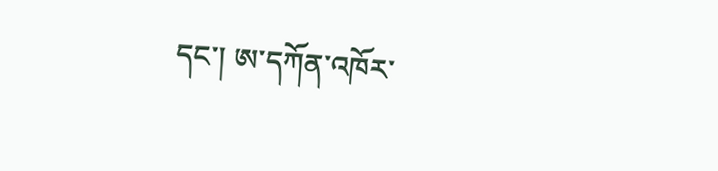དང་། ཨ་དཀོན་འཁོར་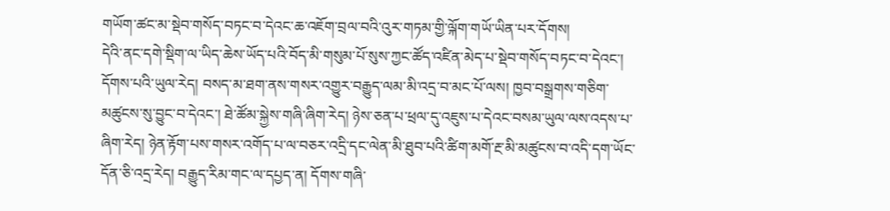གཡོག་ཚང་མ་སྡེབ་གསོད་བཏང་བ་དེའང་ཆ་འཇོག་བྲལ་བའི་འུར་གཏམ་གྱི་ལྐོག་གཡོ་ཡིན་པར་དོགས།
དེའི་ནང་དགེ་སྡིག་ལ་ཡིད་ཆེས་ཡོད་པའི་བོད་མི་གསུམ་པོ་སུས་ཀྱང་ཚོད་འཛིན་མེད་པ་སྡེབ་གསོད་བཏང་བ་དེའང་། དོགས་པའི་ཡུལ་རེད། བསད་མ་ཐག་ནས་གསར་འགྱུར་བརྒྱུད་ལམ་མི་འདྲ་བ་མང་པོ་ལས། ཁྱབ་བསྒྲགས་གཅིག་མཚུངས་སུ་བྱུང་བ་དེའང་། ཐེ་ཚོམ་སྐྱེས་གཞི་ཞིག་རེད། ཉེས་ཅན་པ་ཕྲལ་དུ་འཇུས་པ་དེའང་བསམ་ཡུལ་ལས་འདས་པ་ཞིག་རེད། ཉེན་རྟོག་པས་གསར་འགོད་པ་ལ་བཅར་འདྲི་དང་ལེན་མི་ཐུབ་པའི་ཚིག་མགོ་རྔ་མི་མཚུངས་བ་འདི་དག་ཡོང་དོན་ཅི་འདྲ་རེད། བརྒྱུད་རིམ་གང་ལ་དཔྱད་ན། དོགས་གཞི་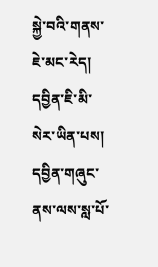སྐྱེ་བའི་གནས་ཇེ་མང་རེད། དབྱིན་ཇི་མི་སེར་ཡིན་པས། དབྱིན་གཞུང་ནས་ལས་སླ་པོ་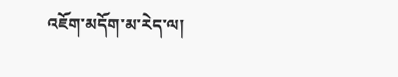འཇོག་མདོག་མ་རེད་ལ།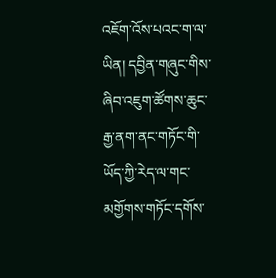འཇོག་འོས་པའང་ག་ལ་ཡིན། དབྱིན་གཞུང་གིས་ཞིབ་འཇུག་ཚོགས་ཆུང་རྒྱ་ནག་ནང་གཏོང་གི་ཡོད་ཀྱི་རེད་ལ་གང་མགྱོགས་གཏོང་དགོས་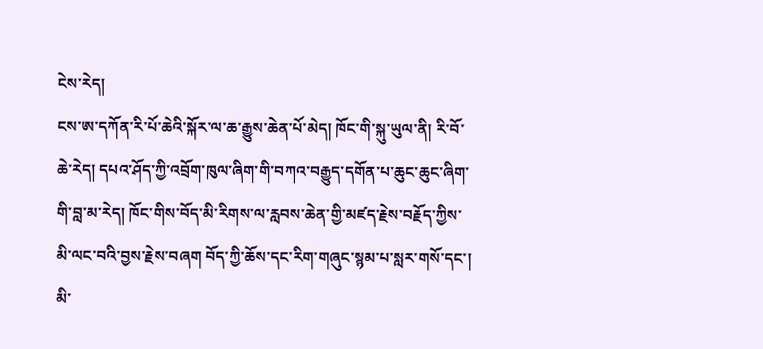ངེས་རེད།
ངས་ཨ་དཀོན་རི་པོ་ཆེའི་སྐོར་ལ་ཆ་རྒྱུས་ཆེན་པོ་མེད། ཁོང་གི་སྐུ་ཡུལ་ནི། རི་བོ་ཆེ་རེད། དཔའ་ཤོད་ཀྱི་འབྲོག་ཁུལ་ཞིག་གི་བཀའ་བརྒྱུད་དགོན་པ་ཆུང་ཆུང་ཞིག་གི་བླ་མ་རེད། ཁོང་གིས་བོད་མི་རིགས་ལ་རླབས་ཆེན་གྱི་མཛད་རྗེས་བརྗོད་ཀྱིས་མི་ལང་བའི་བྱས་རྗེས་བཞག བོད་ཀྱི་ཆོས་དང་རིག་གཞུང་སྙམ་པ་སླར་གསོ་དང་། མི་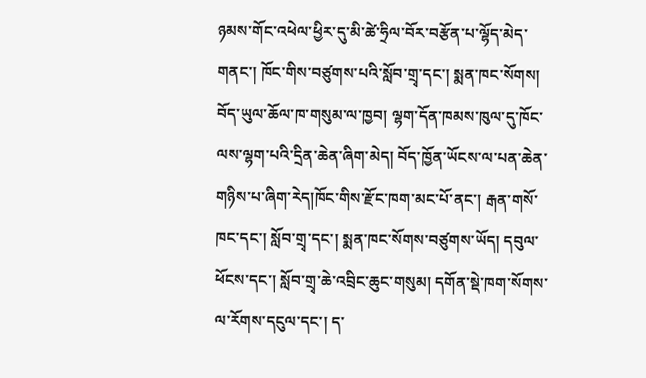ཉམས་གོང་འཕེལ་ཕྱིར་དུ་མི་ཚེ་ཧྲིལ་བོར་བརྩོན་པ་ལྷོད་མེད་གནང་། ཁོང་གིས་བཙུགས་པའི་སློབ་གྲྭ་དང་། སྨན་ཁང་སོགས། བོད་ཡུལ་ཆོལ་ཁ་གསུམ་ལ་ཁྱབ། ལྷག་དོན་ཁམས་ཁུལ་དུ་ཁོང་ལས་ལྷག་པའི་དྲིན་ཆེན་ཞིག་མེད། བོད་ཁྱོན་ཡོངས་ལ་པན་ཆེན་གཉིས་པ་ཞིག་རེད།ཁོང་གིས་རྫོང་ཁག་མང་པོ་ནང་། རྒན་གསོ་ཁང་དང་། སློབ་གྲྭ་དང་། སྨན་ཁང་སོགས་བཙུགས་ཡོད། དབུལ་ཕོངས་དང་། སློབ་གྲྭ་ཆེ་འབྲིང་ཆུང་གསུམ། དགོན་སྡེ་ཁག་སོགས་ལ་རོགས་དངུལ་དང་། ད་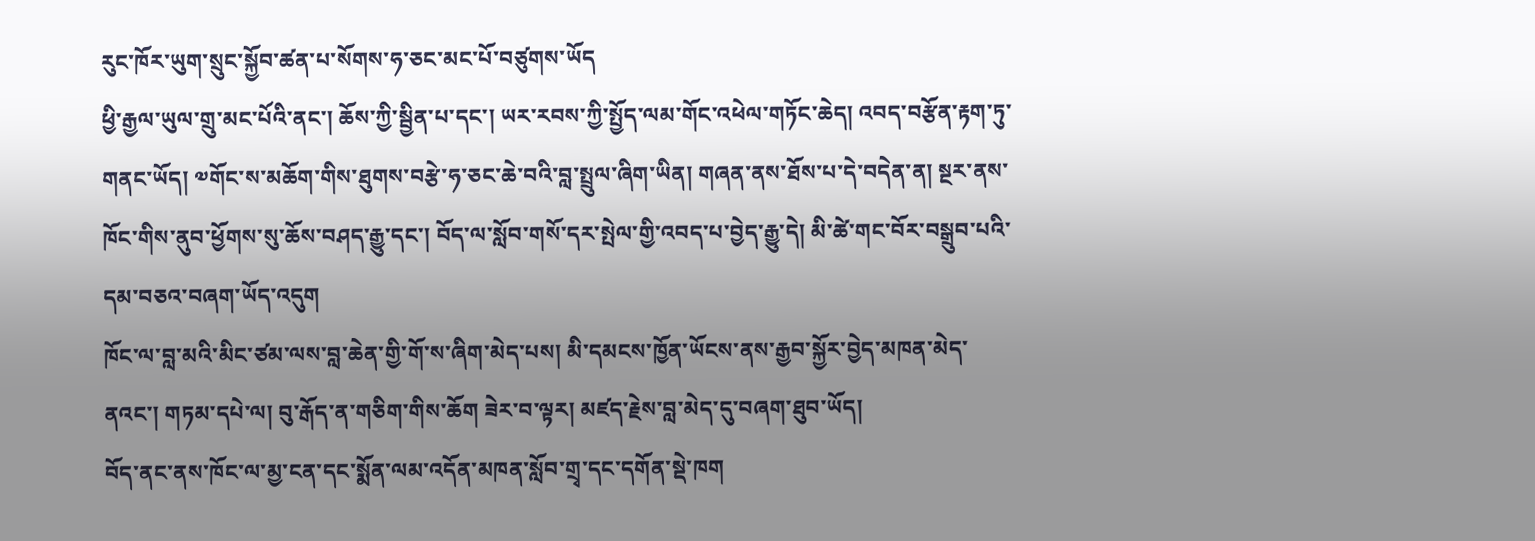རུང་ཁོར་ཡུག་སྲུང་སྐྱོབ་ཚན་པ་སོགས་ཧ་ཅང་མང་པོ་བཙུགས་ཡོད
ཕྱི་རྒྱལ་ཡུལ་གྲུ་མང་པོའི་ནང་། ཆོས་ཀྱི་སྦྱིན་པ་དང་། ཡར་རབས་ཀྱི་སྤྱོད་ལམ་གོང་འཕེལ་གཏོང་ཆེད། འབད་བརྩོན་རྟག་ཏུ་གནང་ཡོད། ༧གོང་ས་མཆོག་གིས་ཐུགས་བརྩེ་ཧ་ཅང་ཆེ་བའི་བླ་སྤྲུལ་ཞིག་ཡིན། གཞན་ནས་ཐོས་པ་དེ་བདེན་ན། སྔར་ནས་ཁོང་གིས་ནུབ་ཕྱོགས་སུ་ཆོས་བཤད་རྒྱུ་དང་། བོད་ལ་སློབ་གསོ་དར་སྤེལ་གྱི་འབད་པ་བྱེད་རྒྱུ་དེ། མི་ཚེ་གང་བོར་བསྒྲུབ་པའི་དམ་བཅའ་བཞག་ཡོད་འདུག
ཁོང་ལ་བླ་མའི་མིང་ཙམ་ལས་བླ་ཆེན་གྱི་གོ་ས་ཞིག་མེད་པས། མི་དམངས་ཁྱོན་ཡོངས་ནས་རྒྱབ་སྐྱོར་བྱེད་མཁན་མེད་ནའང་། གཏམ་དཔེ་ལ། བུ་རྒོད་ན་གཅིག་གིས་ཆོག ཟེར་བ་ལྟར། མཛད་རྗེས་བླ་མེད་དུ་བཞག་ཐུབ་ཡོད།
བོད་ནང་ནས་ཁོང་ལ་མྱ་ངན་དང་སྨོན་ལམ་འདོན་མཁན་སློབ་གྲྭ་དང་དགོན་སྡེ་ཁག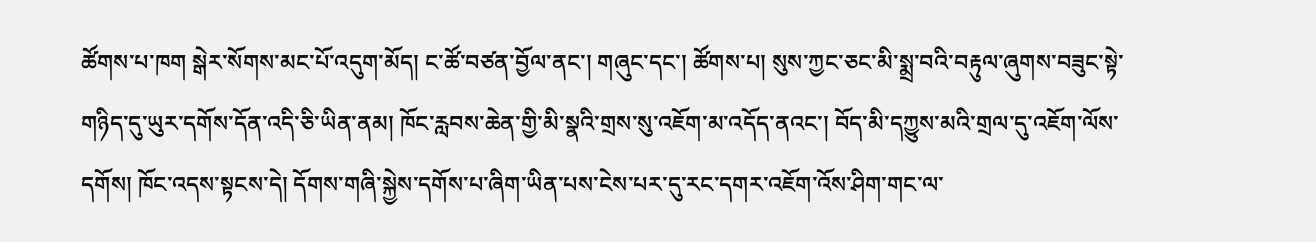ཚོགས་པ་ཁག སྒེར་སོགས་མང་པོ་འདུག་མོད། ང་ཚོ་བཙན་བྱོལ་ནང་། གཞུང་དང་། ཚོགས་པ། སུས་ཀྱང་ཅང་མི་སྨྲ་བའི་བརྟུལ་ཞུགས་བཟུང་སྟེ་གཉིད་དུ་ཡུར་དགོས་དོན་འདི་ཅི་ཡིན་ནམ། ཁོང་རླབས་ཆེན་གྱི་མི་སྣའི་གྲས་སུ་འཇོག་མ་འདོད་ནའང་། བོད་མི་དཀྱུས་མའི་གྲལ་དུ་འཇོག་ལོས་དགོས། ཁོང་འདས་སྟངས་དེ། དོགས་གཞི་སྐྱེས་དགོས་པ་ཞིག་ཡིན་པས་ངེས་པར་དུ་རང་དགར་འཇོག་འོས་ཤིག་གང་ལ་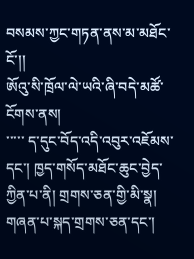བསམས་ཀྱང་གཏན་ནས་མ་མཐོང་ངོ་།།
ཨོའུ་སི་ཁྲོལ་ལེ་ཡའི་ཞི་བདེ་མཚོ་ངོགས་ནས།
་་་་་ ད་དུང་བོད་འདི་འབུར་འཇོམས་དང་། ཁྱད་གསོད་མཐོང་ཆུང་བྱེད་ཀྱིན་པ་ནི། གྲགས་ཅན་གྱི་མི་སྣ། གཞན་པ་སྐད་གྲགས་ཅན་དང་།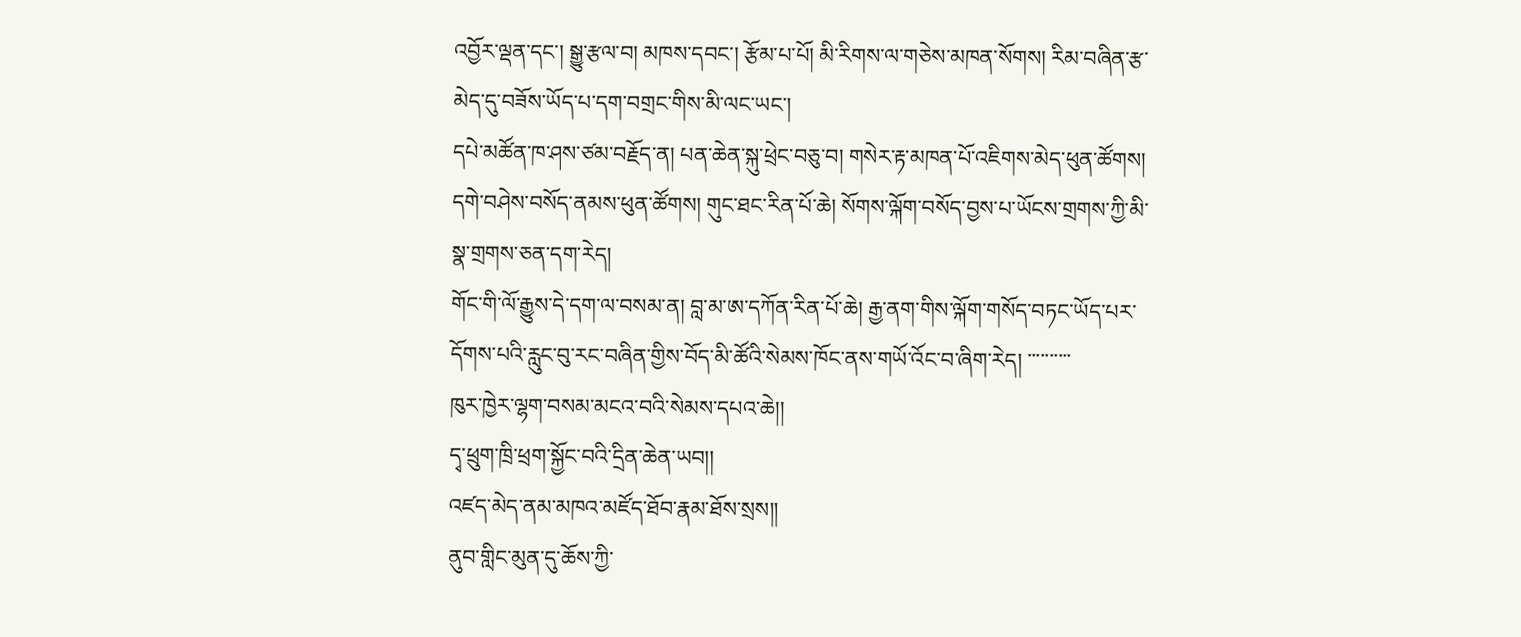འབྱོར་ལྡན་དང་། སྒྱུ་རྩལ་བ། མཁས་དབང་། རྩོམ་པ་པོ། མི་རིགས་ལ་གཅེས་མཁན་སོགས། རིམ་བཞིན་རྩ་མེད་དུ་བཟོས་ཡོད་པ་དག་བགྲང་གིས་མི་ལང་ཡང་།
དཔེ་མཚོན་ཁ་ཤས་ཙམ་བརྗོད་ན། པན་ཆེན་སྐུ་ཕྲེང་བཅུ་བ། གསེར་རྟ་མཁན་པོ་འཇིགས་མེད་ཕུན་ཚོགས། དགེ་བཤེས་བསོད་ནམས་ཕུན་ཚོགས། གུང་ཐང་རིན་པོ་ཆེ། སོགས་ལྐོག་བསོད་བྱས་པ་ཡོངས་གྲགས་ཀྱི་མི་སྣ་གྲགས་ཅན་དག་རེད།
གོང་གི་ལོ་རྒྱུས་དེ་དག་ལ་བསམ་ན། བླ་མ་ཨ་དཀོན་རིན་པོ་ཆེ། རྒྱ་ནག་གིས་ལྐོག་གསོད་བཏང་ཡོད་པར་དོགས་པའི་རླུང་བུ་རང་བཞིན་གྱིས་བོད་མི་ཚོའི་སེམས་ཁོང་ནས་གཡོ་འོང་བ་ཞིག་རེད། ་་་་་་་་་་
ཁུར་ཁྱེར་ལྷག་བསམ་མངའ་བའི་སེམས་དཔའ་ཆེ།།
དྭ་ཕྲུག་ཁྲི་ཕྲག་སྐྱོང་བའི་དྲིན་ཆེན་ཡབ།།
འཛད་མེད་ནམ་མཁའ་མཛོད་ཐོབ་རྣམ་ཐོས་སྲས།།
ནུབ་གླིང་མུན་དུ་ཆོས་ཀྱི་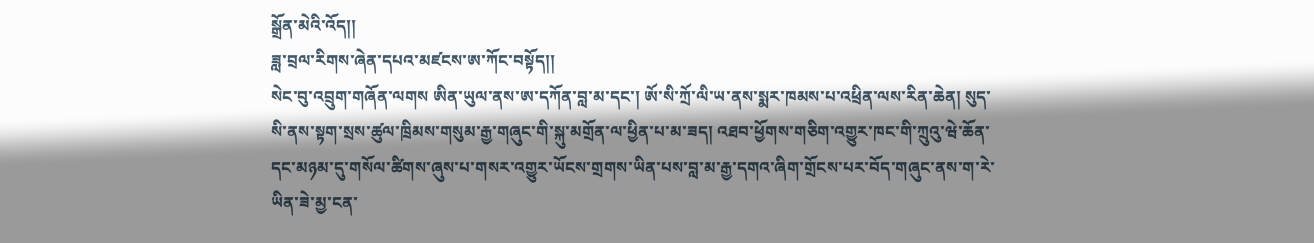སྒྲོན་མེའི་འོད།།
ཟླ་བྲལ་རིགས་ཞེན་དཔའ་མཛངས་ཨ་ཀོང་བསྟོད།།
སེང་བུ་འབྲུག་གཞོན་ལགས ཨིན་ཡུལ་ནས་ཨ་དཀོན་བླ་མ་དང་། ཨོ་སི་ཀྲོ་ལི་ཡ་ནས་སྨར་ཁམས་པ་འཕྲིན་ལས་རིན་ཆེན། སུད་སི་ནས་སྟག་སྲས་ཚུལ་ཁྲིམས་གསུམ་རྒྱ་གཞུང་གི་སྐུ་མགྲོན་ལ་ཕྱིན་པ་མ་ཟད། འཐབ་ཕྱོགས་གཅིག་འགྱུར་ཁང་གི་ཀྲུའུ་ཝེ་ཆོན་དང་མཉམ་དུ་གསོལ་ཚིགས་ཞུས་པ་གསར་འགྱུར་ཡོངས་གྲགས་ཡིན་པས་བླ་མ་རྒྱ་དགའ་ཞིག་གྲོངས་པར་བོད་གཞུང་ནས་ག་རེ་ཡིན་ཟེ་མྱ་ངན་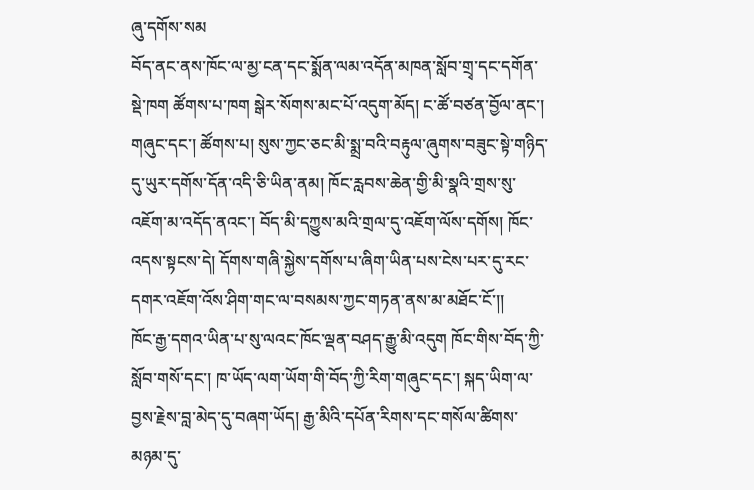ཞུ་དགོས་སམ
བོད་ནང་ནས་ཁོང་ལ་མྱ་ངན་དང་སྨོན་ལམ་འདོན་མཁན་སློབ་གྲྭ་དང་དགོན་སྡེ་ཁག ཚོགས་པ་ཁག སྒེར་སོགས་མང་པོ་འདུག་མོད། ང་ཚོ་བཙན་བྱོལ་ནང་། གཞུང་དང་། ཚོགས་པ། སུས་ཀྱང་ཅང་མི་སྨྲ་བའི་བརྟུལ་ཞུགས་བཟུང་སྟེ་གཉིད་དུ་ཡུར་དགོས་དོན་འདི་ཅི་ཡིན་ནམ། ཁོང་རླབས་ཆེན་གྱི་མི་སྣའི་གྲས་སུ་འཇོག་མ་འདོད་ནའང་། བོད་མི་དཀྱུས་མའི་གྲལ་དུ་འཇོག་ལོས་དགོས། ཁོང་འདས་སྟངས་དེ། དོགས་གཞི་སྐྱེས་དགོས་པ་ཞིག་ཡིན་པས་ངེས་པར་དུ་རང་དགར་འཇོག་འོས་ཤིག་གང་ལ་བསམས་ཀྱང་གཏན་ནས་མ་མཐོང་ངོ་།།
ཁོང་རྒྱ་དགའ་ཡིན་པ་སུ་ལའང་ཁོང་ལྡན་བཤད་རྒྱུ་མི་འདུག ཁོང་གིས་བོད་ཀྱི་སློབ་གསོ་དང་། ཁ་ཡོད་ལག་ཡོག་གི་བོད་ཀྱི་རིག་གཞུང་དང་། སྐད་ཡིག་ལ་བྱས་རྗེས་བླ་མེད་དུ་བཞག་ཡོད། རྒྱ་མིའི་དཔོན་རིགས་དང་གསོལ་ཚིགས་མཉམ་དུ་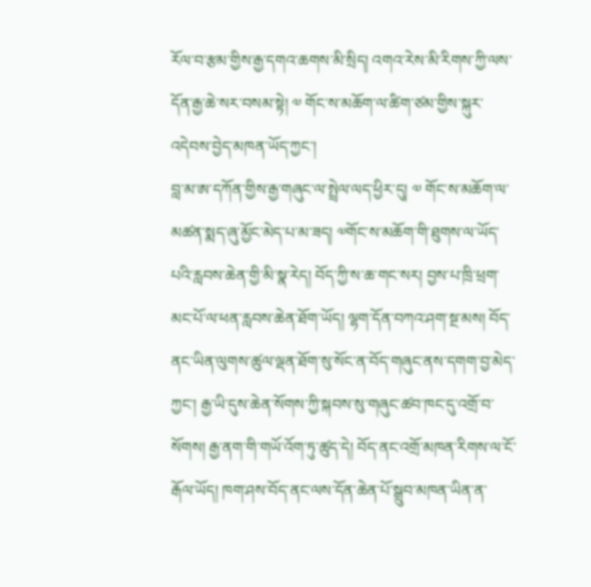རོལ་བ་རྩམ་གྱིས་རྒྱ་དགའ་ཆགས་མི་སྲིད། འགའ་རེས་མི་རིགས་ཀྱི་ལས་དོན་རྒྱ་ཆེ་སར་བསམ་སྟེ། ༧ གོང་ས་མཆོག་ལ་ཚིག་ཙམ་གྱིས་སྐུར་འདེབས་བྱེད་མཁན་ཡོད་ཀྱང་།
བླ་མ་ཨ་དཀོན་གྱིས་རྒྱ་གཞུང་ལ་སྤྲེལ་ལད་ཕྱིར་དུ། ༧ གོང་ས་མཆོག་ལ་མཚན་སྨད་ཞུ་མྱོང་མེད་པ་མ་ཟད། ༧གོང་ས་མཆོག་གི་ཐུགས་ལ་ཡོད་པའི་རླབས་ཆེན་གྱི་མི་སྣ་རེད། བོད་ཀྱི་ས་ཆ་གང་སར། བྱས་པ་ཁྲི་ཕྲག་མང་པོ་ལ་ཕན་རླབས་ཆེན་ཐོག་ཡོད། ལྷག་དོན་བཀའ་ཤག་སྔ་མས། བོད་ནང་ཡིན་ལུགས་ཚུལ་ལྡན་ཐོག་སུ་སོང་ན་བོད་གཞུང་ནས་དགག་བྱ་མེད་ཀྱང་། རྒྱ་ཡི་དུས་ཆེན་སོགས་ཀྱི་སྐབས་སུ་གཞུང་ཚབ་ཁང་དུ་འགྲོ་བ་སོགས། རྒྱ་ནག་གི་གཡོ་འོག་ཏུ་ཚུད་དེ། བོད་ནང་འགྲོ་མཁན་རིགས་ལ་ངོ་རྒོལ་ཡོད། ཁག་ཤས་བོད་ནང་ལས་དོན་ཆེན་པོ་སྒྲུབ་མཁན་ཡིན་ན་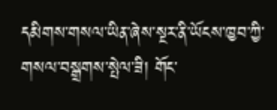དམིགས་གསལ་ཡིན་ཞེས་སྔར་ནི་ཡོངས་ཁྱབ་ཀྱི་གསལ་བསྒྲགས་སྤེལ་ཟི། གོང་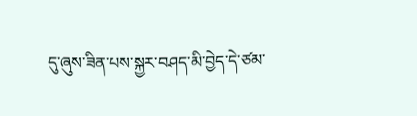དུ་ཞུས་ཟིན་པས་སྐྱར་བཤད་མི་བྱེད་དེ་ཙམ་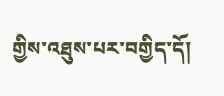གྱིས་འཐུས་པར་བགྱིད་དོ།